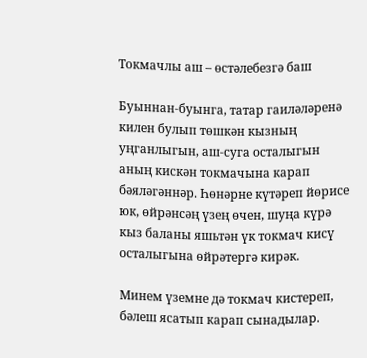Токмачлы аш – өстәлебезгә баш

Буыннан-буынга, татар гаиләләренә килен булып төшкән кызның уңганлыгын, аш-суга осталыгын аның кискән токмачына карап бәяләгәннәр. Һөнәрне күтәреп йөрисе юк, өйрәнсәң үзең өчен, шуңа күрә кыз баланы яшьтән үк токмач кисү осталыгына өйрәтергә кирәк.

Минем үземне дә токмач кистереп, бәлеш ясатып карап сынадылар.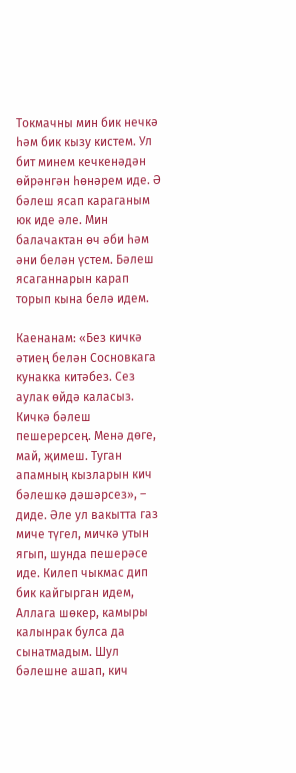Токмачны мин бик нечкә һәм бик кызу кистем. Ул бит минем кечкенәдән өйрәнгән һөнәрем иде. Ә бәлеш ясап караганым юк иде әле. Мин балачактан өч әби һәм әни белән үстем. Бәлеш ясаганнарын карап торып кына белә идем.

Каенанам: «Без кичкә әтиең белән Сосновкага кунакка китәбез. Сез аулак өйдә каласыз. Кичкә бәлеш пешерерсең. Менә дөге, май, җимеш. Туган апамның кызларын кич бәлешкә дәшәрсез», – диде. Әле ул вакытта газ миче түгел, мичкә утын ягып, шунда пешерәсе иде. Килеп чыкмас дип бик кайгырган идем, Аллага шөкер, камыры калынрак булса да сынатмадым. Шул бәлешне ашап, кич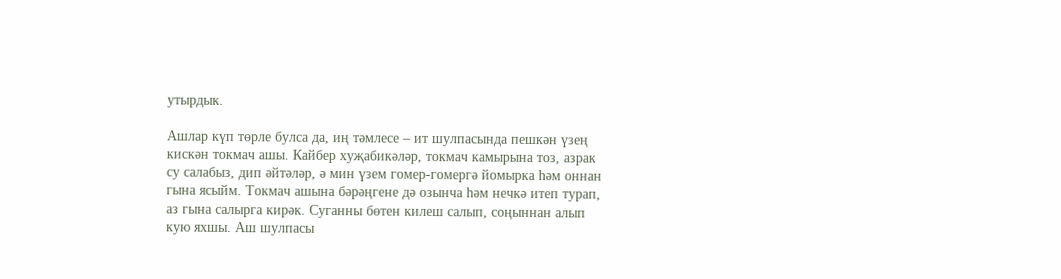утырдык.

Ашлар күп төрле булса да, иң тәмлесе – ит шулпасында пешкән үзең кискән токмач ашы. Кайбер хуҗабикәләр, токмач камырына тоз, азрак су салабыз, дип әйтәләр, ә мин үзем гомер-гомергә йомырка һәм оннан гына ясыйм. Токмач ашына бәрәңгене дә озынча һәм нечкә итеп турап, аз гына салырга кирәк. Суганны бөтен килеш салып, соңыннан алып кую яхшы. Аш шулпасы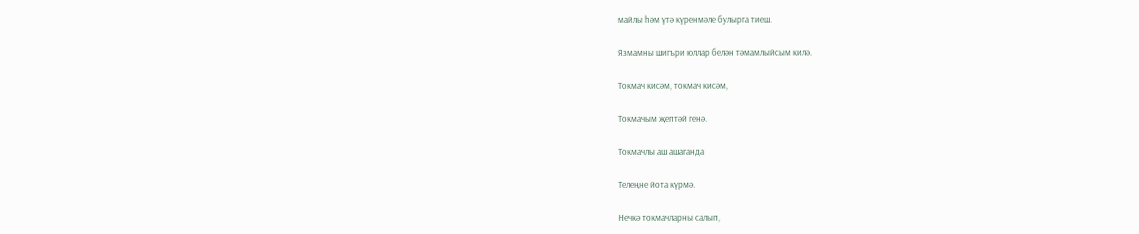майлы һәм үтә күренмәле булырга тиеш.

Язмамны шигъри юллар белән тәмамлыйсым килә.

Токмач кисәм, токмач кисәм,

Токмачым җептәй генә.

Токмачлы аш ашаганда

Телеңне йота күрмә.

Нечкә токмачларны салып,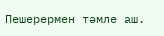Пешерермен тәмле аш.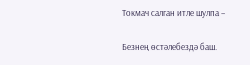Токмач салган итле шулпа –

Безнең өстәлебездә баш.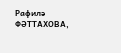Рафилә ФӘТТАХОВА,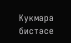Кукмара бистәсе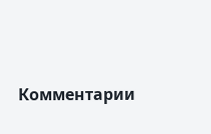Комментарии